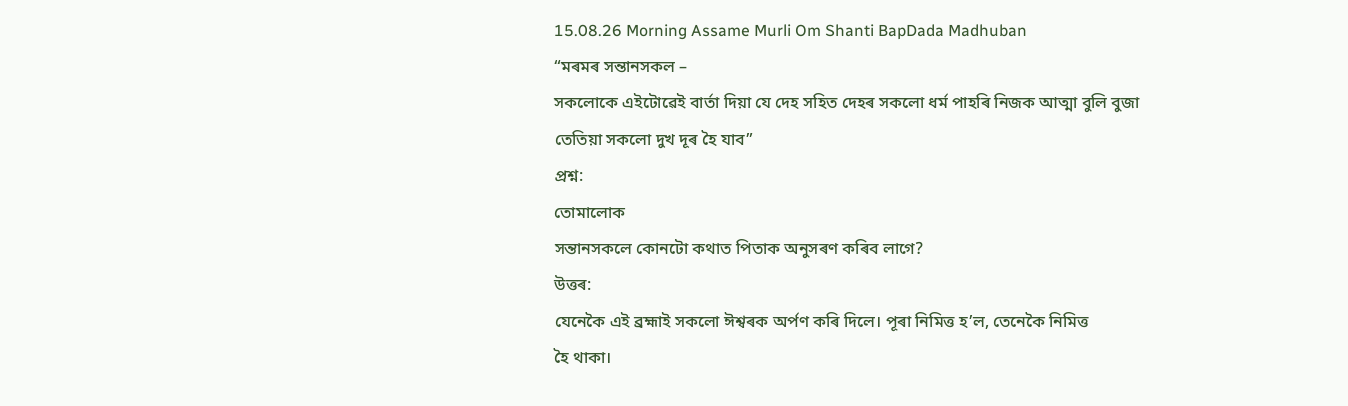15.08.26 Morning Assame Murli Om Shanti BapDada Madhuban
“মৰমৰ সন্তানসকল –
সকলোকে এইটোৱেই বাৰ্তা দিয়া যে দেহ সহিত দেহৰ সকলো ধৰ্ম পাহৰি নিজক আত্মা বুলি বুজা
তেতিয়া সকলো দুখ দূৰ হৈ যাব”
প্ৰশ্ন:
তোমালোক
সন্তানসকলে কোনটো কথাত পিতাক অনুসৰণ কৰিব লাগে?
উত্তৰ:
যেনেকৈ এই ব্ৰহ্মাই সকলো ঈশ্বৰক অৰ্পণ কৰি দিলে। পূৰা নিমিত্ত হ’ল, তেনেকৈ নিমিত্ত
হৈ থাকা।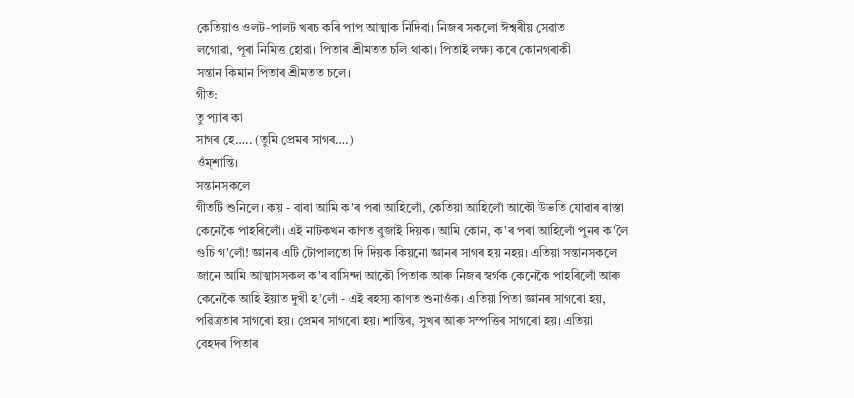কেতিয়াও ওলট-পালট খৰচ কৰি পাপ আত্মাক নিদিবা। নিজৰ সকলো ঈশ্বৰীয় সেৱাত
লগোৱা, পূৰা নিমিত্ত হোৱা। পিতাৰ শ্ৰীমতত চলি থাকা। পিতাই লক্ষ্য কৰে কোনগৰাকী
সন্তান কিমান পিতাৰ শ্ৰীমতত চলে।
গীত:
তু প্যাৰ কা
সাগৰ হে….. (তুমি প্ৰেমৰ সাগৰ….)
ওঁম্শান্তি।
সন্তানসকলে
গীতটি শুনিলে। কয় - বাবা আমি ক'ৰ পৰা আহিলোঁ, কেতিয়া আহিলোঁ আকৌ উভতি যোৱাৰ ৰাস্তা
কেনেকৈ পাহৰিলোঁ। এই নাটকখন কাণত বুজাই দিয়ক। আমি কোন, ক'ৰ পৰা আহিলোঁ পুনৰ ক'লৈ
গুচি গ'লোঁ! জ্ঞানৰ এটি টোপালতো দি দিয়ক কিয়নো জ্ঞানৰ সাগৰ হয় নহয়। এতিয়া সন্তানসকলে
জানে আমি আত্মাসসকল ক'ৰ বাসিন্দা আকৌ পিতাক আৰু নিজৰ স্বৰ্গক কেনেকৈ পাহৰিলোঁ আৰু
কেনেকৈ আহি ইয়াত দুখী হ’লোঁ - এই ৰহস্য কাণত শুনাওঁক। এতিয়া পিতা জ্ঞানৰ সাগৰো হয়,
পৱিত্ৰতাৰ সাগৰো হয়। প্ৰেমৰ সাগৰো হয়। শান্তিৰ, সুখৰ আৰু সম্পত্তিৰ সাগৰো হয়। এতিয়া
বেহদৰ পিতাৰ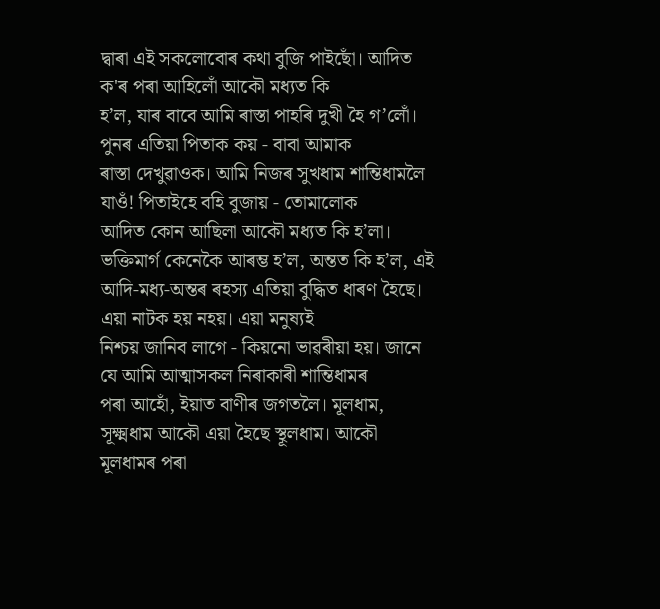দ্বাৰা এই সকলোবোৰ কথা বুজি পাইছোঁ। আদিত ক'ৰ পৰা আহিলোঁ আকৌ মধ্যত কি
হ’ল, যাৰ বাবে আমি ৰাস্তা পাহৰি দুখী হৈ গ’লোঁ। পুনৰ এতিয়া পিতাক কয় - বাবা আমাক
ৰাস্তা দেখুৱাওক। আমি নিজৰ সুখধাম শান্তিধামলৈ যাওঁ! পিতাইহে বহি বুজায় - তোমালোক
আদিত কোন আছিলা আকৌ মধ্যত কি হ’লা। ভক্তিমাৰ্গ কেনেকৈ আৰম্ভ হ’ল, অন্তত কি হ’ল, এই
আদি-মধ্য-অন্তৰ ৰহস্য এতিয়া বুদ্ধিত ধাৰণ হৈছে। এয়া নাটক হয় নহয়। এয়া মনুষ্যই
নিশ্চয় জানিব লাগে - কিয়নো ভাৱৰীয়া হয়। জানে যে আমি আত্মাসকল নিৰাকাৰী শান্তিধামৰ
পৰা আহোঁ, ইয়াত বাণীৰ জগতলৈ। মূলধাম, সূক্ষ্মধাম আকৌ এয়া হৈছে স্থূলধাম। আকৌ
মূলধামৰ পৰা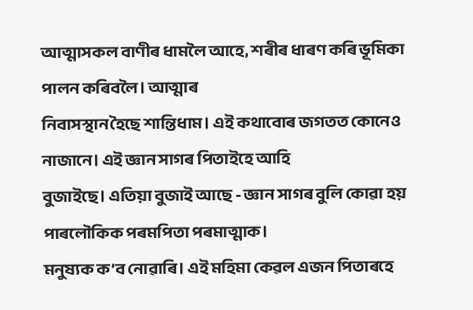আত্মাসকল বাণীৰ ধামলৈ আহে, শৰীৰ ধাৰণ কৰি ভূমিকা পালন কৰিবলৈ। আত্মাৰ
নিবাসস্থান হৈছে শান্তিধাম। এই কথাবোৰ জগতত কোনেও নাজানে। এই জ্ঞান সাগৰ পিতাইহে আহি
বুজাইছে। এতিয়া বুজাই আছে - জ্ঞান সাগৰ বুলি কোৱা হয় পাৰলৌকিক পৰমপিতা পৰমাত্মাক।
মনুষ্যক ক’ব নোৱাৰি। এই মহিমা কেৱল এজন পিতাৰহে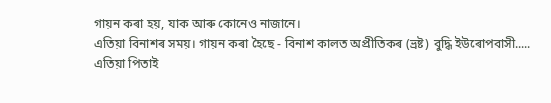গায়ন কৰা হয়, যাক আৰু কোনেও নাজানে।
এতিয়া বিনাশৰ সময়। গায়ন কৰা হৈছে - বিনাশ কালত অপ্ৰীতিকৰ (ভ্ৰষ্ট) বুদ্ধি ইউৰোপবাসী.....
এতিয়া পিতাই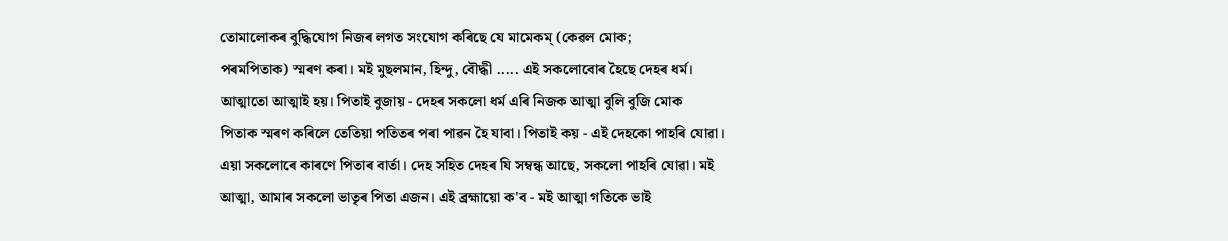তোমালোকৰ বুদ্ধিযোগ নিজৰ লগত সংযোগ কৰিছে যে মামেকম্ (কেৱল মোক;
পৰমপিতাক) স্মৰণ কৰা। মই মুছলমান, হিন্দু, বৌদ্ধী ..... এই সকলোবোৰ হৈছে দেহৰ ধৰ্ম।
আত্মাতো আত্মাই হয়। পিতাই বুজায় - দেহৰ সকলো ধৰ্ম এৰি নিজক আত্মা বুলি বুজি মোক
পিতাক স্মৰণ কৰিলে তেতিয়া পতিতৰ পৰা পাৱন হৈ যাবা। পিতাই কয় - এই দেহকো পাহৰি যোৱা।
এয়া সকলোৰে কাৰণে পিতাৰ বাৰ্তা। দেহ সহিত দেহৰ যি সম্বন্ধ আছে, সকলো পাহৰি যোৱা। মই
আত্মা, আমাৰ সকলো ভাতৃৰ পিতা এজন। এই ব্ৰহ্মায়ো ক'ব - মই আত্মা গতিকে ভাই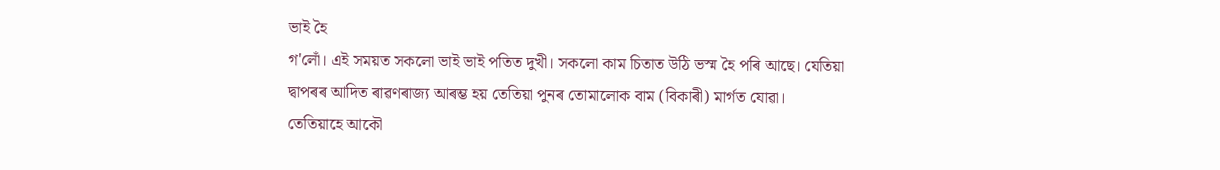ভাই হৈ
গ'লোঁ। এই সময়ত সকলো ভাই ভাই পতিত দুখী। সকলো কাম চিতাত উঠি ভস্ম হৈ পৰি আছে। যেতিয়া
দ্বাপৰৰ আদিত ৰাৱণৰাজ্য আৰম্ভ হয় তেতিয়া পুনৰ তোমালোক বাম (বিকাৰী) মাৰ্গত যোৱা।
তেতিয়াহে আকৌ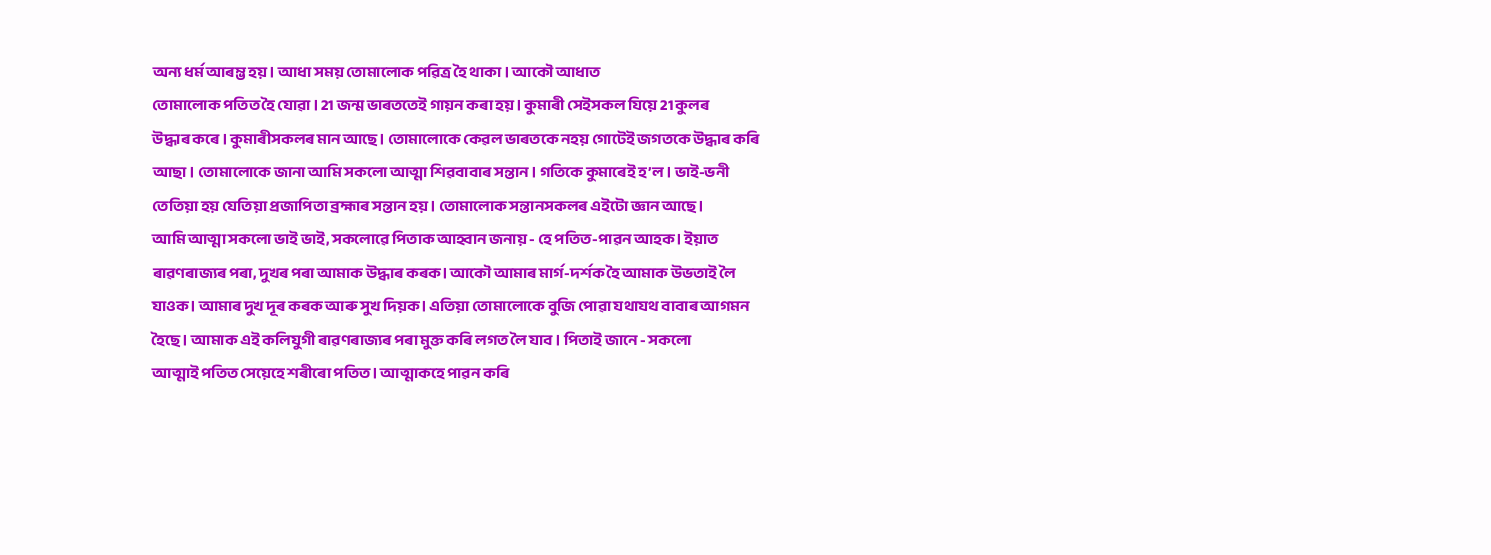অন্য ধৰ্ম আৰম্ভ হয়। আধা সময় তোমালোক পৱিত্ৰ হৈ থাকা। আকৌ আধাত
তোমালোক পতিত হৈ যোৱা। 21 জন্ম ভাৰততেই গায়ন কৰা হয়। কুমাৰী সেইসকল যিয়ে 21 কুলৰ
উদ্ধাৰ কৰে। কুমাৰীসকলৰ মান আছে। তোমালোকে কেৱল ভাৰতকে নহয় গোটেই জগতকে উদ্ধাৰ কৰি
আছা। তোমালোকে জানা আমি সকলো আত্মা শিৱবাবাৰ সন্তান। গতিকে কুমাৰেই হ’ল। ভাই-ভনী
তেতিয়া হয় যেতিয়া প্ৰজাপিতা ব্ৰহ্মাৰ সন্তান হয়। তোমালোক সন্তানসকলৰ এইটো জ্ঞান আছে।
আমি আত্মা সকলো ভাই ভাই, সকলোৱে পিতাক আহ্বান জনায় - হে পতিত-পাৱন আহক। ইয়াত
ৰাৱণৰাজ্যৰ পৰা, দুখৰ পৰা আমাক উদ্ধাৰ কৰক। আকৌ আমাৰ মাৰ্গ-দৰ্শক হৈ আমাক উভতাই লৈ
যাওক। আমাৰ দুখ দূৰ কৰক আৰু সুখ দিয়ক। এতিয়া তোমালোকে বুজি পোৱা যথাযথ বাবাৰ আগমন
হৈছে। আমাক এই কলিযুগী ৰাৱণৰাজ্যৰ পৰা মুক্ত কৰি লগত লৈ যাব। পিতাই জানে - সকলো
আত্মাই পতিত সেয়েহে শৰীৰো পতিত। আত্মাকহে পাৱন কৰি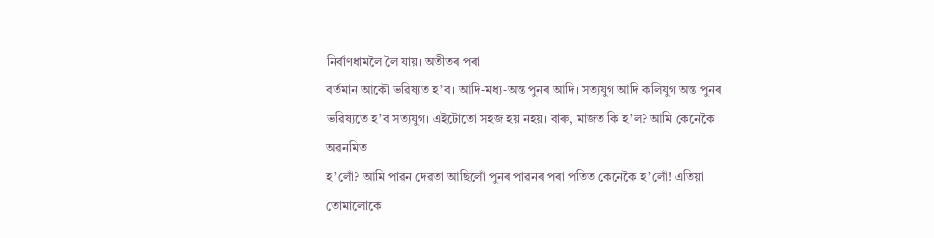নিৰ্বাণধামলৈ লৈ যায়। অতীতৰ পৰা
বৰ্তমান আকৌ ভৱিষ্যত হ’ব। আদি-মধ্য-অন্ত পুনৰ আদি। সত্যযুগ আদি কলিযুগ অন্ত পুনৰ
ভৱিষ্যতে হ’ব সত্যযুগ। এইটোতো সহজ হয় নহয়। বাৰু, মাজত কি হ’ল? আমি কেনেকৈ অৱনমিত
হ’লোঁ? আমি পাৱন দেৱতা আছিলোঁ পুনৰ পাৱনৰ পৰা পতিত কেনেকৈ হ’লোঁ! এতিয়া তোমালোকে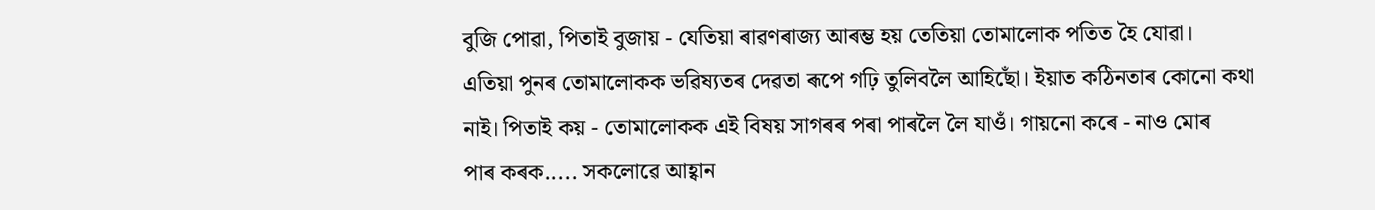বুজি পোৱা, পিতাই বুজায় - যেতিয়া ৰাৱণৰাজ্য আৰম্ভ হয় তেতিয়া তোমালোক পতিত হৈ যোৱা।
এতিয়া পুনৰ তোমালোকক ভৱিষ্যতৰ দেৱতা ৰূপে গঢ়ি তুলিবলৈ আহিছোঁ। ইয়াত কঠিনতাৰ কোনো কথা
নাই। পিতাই কয় - তোমালোকক এই বিষয় সাগৰৰ পৰা পাৰলৈ লৈ যাওঁ। গায়নো কৰে - নাও মোৰ
পাৰ কৰক..... সকলোৱে আহ্বান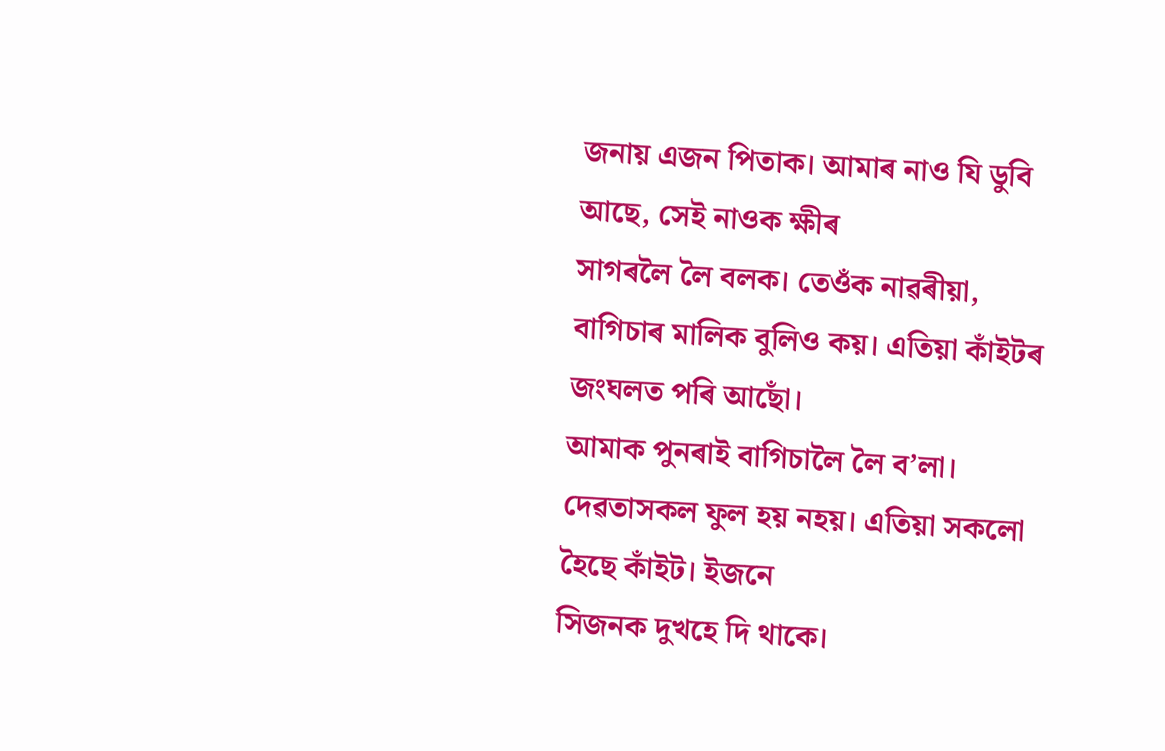জনায় এজন পিতাক। আমাৰ নাও যি ডুবি আছে, সেই নাওক ক্ষীৰ
সাগৰলৈ লৈ বলক। তেওঁক নাৱৰীয়া, বাগিচাৰ মালিক বুলিও কয়। এতিয়া কাঁইটৰ জংঘলত পৰি আছোঁ।
আমাক পুনৰাই বাগিচালৈ লৈ ব’লা। দেৱতাসকল ফুল হয় নহয়। এতিয়া সকলো হৈছে কাঁইট। ইজনে
সিজনক দুখহে দি থাকে।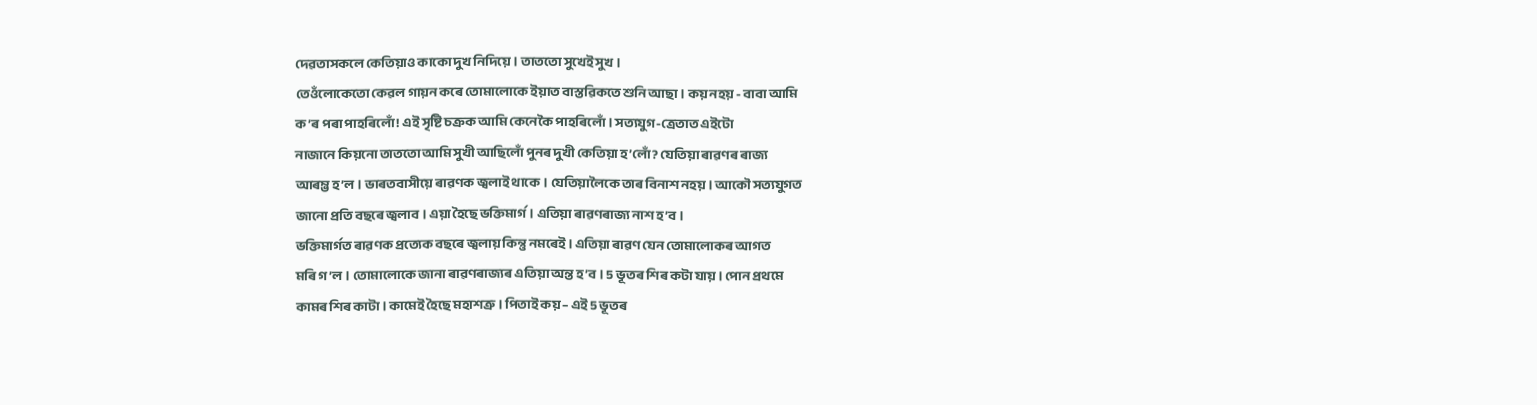দেৱতাসকলে কেতিয়াও কাকো দুখ নিদিয়ে। তাততো সুখেই সুখ।
তেওঁলোকেতো কেৱল গায়ন কৰে তোমালোকে ইয়াত বাস্তৱিকতে শুনি আছা। কয় নহয় - বাবা আমি
ক’ৰ পৰা পাহৰিলোঁ! এই সৃষ্টি চক্ৰক আমি কেনেকৈ পাহৰিলোঁ। সত্যযুগ-ত্ৰেতাত এইটো
নাজানে কিয়নো তাততো আমি সুখী আছিলোঁ পুনৰ দুখী কেতিয়া হ’লোঁ? যেতিয়া ৰাৱণৰ ৰাজ্য
আৰম্ভ হ’ল। ভাৰতবাসীয়ে ৰাৱণক জ্বলাই থাকে। যেতিয়ালৈকে তাৰ বিনাশ নহয়। আকৌ সত্যযুগত
জানো প্ৰতি বছৰে জ্বলাব। এয়া হৈছে ভক্তিমাৰ্গ। এতিয়া ৰাৱণৰাজ্য নাশ হ’ব।
ভক্তিমাৰ্গত ৰাৱণক প্ৰত্যেক বছৰে জ্বলায় কিন্তু নমৰেই। এতিয়া ৰাৱণ যেন তোমালোকৰ আগত
মৰি গ’ল। তোমালোকে জানা ৰাৱণৰাজ্যৰ এতিয়া অন্ত হ’ব। 5 ভূতৰ শিৰ কটা যায়। পোন প্ৰথমে
কামৰ শিৰ কাটা। কামেই হৈছে মহাশত্ৰু। পিতাই কয় – এই 5 ভূতৰ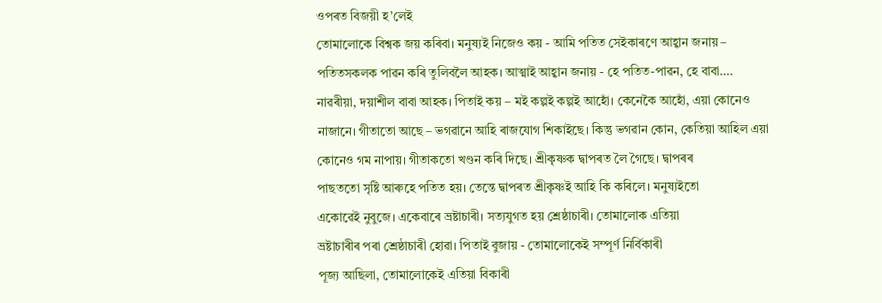ওপৰত বিজয়ী হ’লেই
তোমালোকে বিশ্বক জয় কৰিবা। মনুষ্যই নিজেও কয় - আমি পতিত সেইকাৰণে আহ্বান জনায় –
পতিতসকলক পাৱন কৰি তুলিবলৈ আহক। আত্মাই আহ্বান জনায় - হে পতিত-পাৱন, হে বাবা….
নাৱৰীয়া, দয়াশীল বাবা আহক। পিতাই কয় – মই কল্পই কল্পই আহোঁ। কেনেকৈ আহোঁ, এয়া কোনেও
নাজানে। গীতাতো আছে – ভগৱানে আহি ৰাজযোগ শিকাইছে। কিন্তু ভগৱান কোন, কেতিয়া আহিল এয়া
কোনেও গম নাপায়। গীতাকতো খণ্ডন কৰি দিছে। শ্ৰীকৃষ্ণক দ্বাপৰত লৈ গৈছে। দ্বাপৰৰ
পাছততো সৃষ্টি আৰুহে পতিত হয়। তেন্তে দ্বাপৰত শ্ৰীকৃষ্ণই আহি কি কৰিলে। মনুষ্যইতো
একোৱেই নুবুজে। একেবাৰে ভ্ৰষ্টাচাৰী। সত্যযুগত হয় শ্ৰেষ্ঠাচাৰী। তোমালোক এতিয়া
ভ্ৰষ্টাচাৰীৰ পৰা শ্ৰেষ্ঠাচাৰী হোৱা। পিতাই বুজায় - তোমালোকেই সম্পূৰ্ণ নিৰ্বিকাৰী
পূজ্য আছিলা, তোমালোকেই এতিয়া বিকাৰী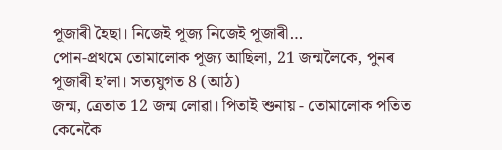পূজাৰী হৈছা। নিজেই পূজ্য নিজেই পূজাৰী…
পোন-প্ৰথমে তোমালোক পূজ্য আছিলা, 21 জন্মলৈকে, পুনৰ পূজাৰী হ’লা। সত্যযুগত 8 (আঠ)
জন্ম, ত্ৰেতাত 12 জন্ম লোৱা। পিতাই শুনায় - তোমালোক পতিত কেনেকৈ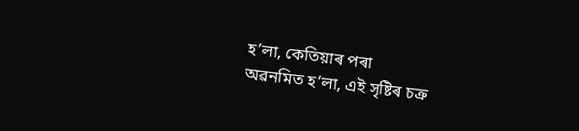হ’লা, কেতিয়াৰ পৰা
অৱনমিত হ’লা, এই সৃষ্টিৰ চক্ৰ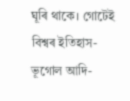ঘূৰি থাকে। গোটেই বিশ্বৰ ইতিহাস-ভূগোল আদি-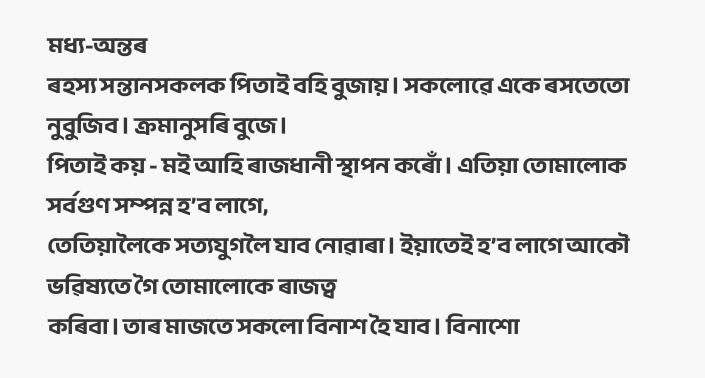মধ্য-অন্তৰ
ৰহস্য সন্তানসকলক পিতাই বহি বুজায়। সকলোৱে একে ৰসতেতো নুবুজিব। ক্ৰমানুসৰি বুজে।
পিতাই কয় - মই আহি ৰাজধানী স্থাপন কৰোঁ। এতিয়া তোমালোক সৰ্বগুণ সম্পন্ন হ’ব লাগে,
তেতিয়ালৈকে সত্যযুগলৈ যাব নোৱাৰা। ইয়াতেই হ’ব লাগে আকৌ ভৱিষ্যতে গৈ তোমালোকে ৰাজত্ব
কৰিবা। তাৰ মাজতে সকলো বিনাশ হৈ যাব। বিনাশো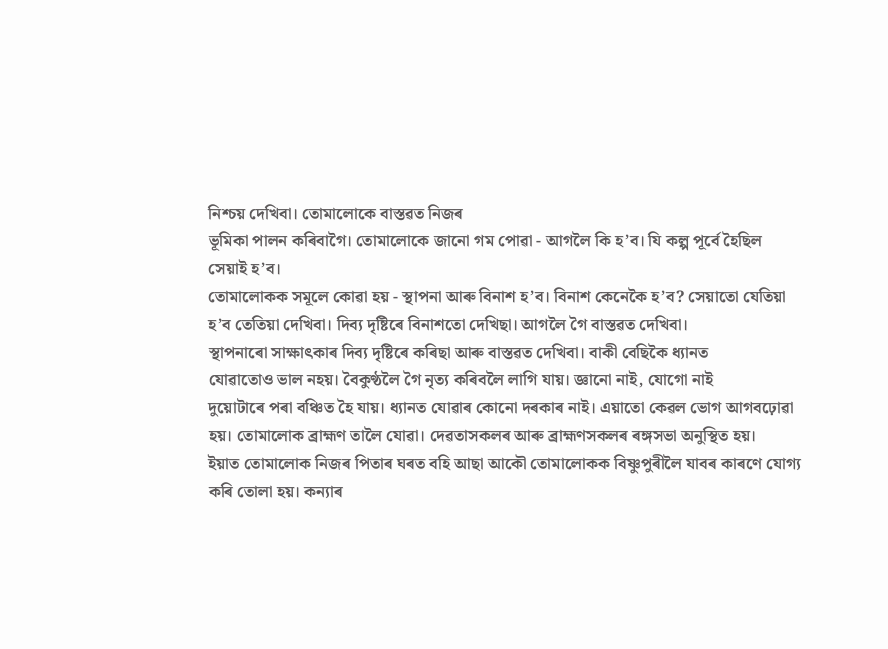নিশ্চয় দেখিবা। তোমালোকে বাস্তৱত নিজৰ
ভূমিকা পালন কৰিবাগৈ। তোমালোকে জানো গম পোৱা - আগলৈ কি হ’ব। যি কল্প পূৰ্বে হৈছিল
সেয়াই হ’ব।
তোমালোকক সমূলে কোৱা হয় - স্থাপনা আৰু বিনাশ হ’ব। বিনাশ কেনেকৈ হ’ব? সেয়াতো যেতিয়া
হ’ব তেতিয়া দেখিবা। দিব্য দৃষ্টিৰে বিনাশতো দেখিছা। আগলৈ গৈ বাস্তৱত দেখিবা।
স্থাপনাৰো সাক্ষাৎকাৰ দিব্য দৃষ্টিৰে কৰিছা আৰু বাস্তৱত দেখিবা। বাকী বেছিকৈ ধ্যানত
যোৱাতোও ভাল নহয়। বৈকুণ্ঠলৈ গৈ নৃত্য কৰিবলৈ লাগি যায়। জ্ঞানো নাই, যোগো নাই
দুয়োটাৰে পৰা বঞ্চিত হৈ যায়। ধ্যানত যোৱাৰ কোনো দৰকাৰ নাই। এয়াতো কেৱল ভোগ আগবঢ়োৱা
হয়। তোমালোক ব্ৰাহ্মণ তালৈ যোৱা। দেৱতাসকলৰ আৰু ব্ৰাহ্মণসকলৰ ৰঙ্গসভা অনুস্থিত হয়।
ইয়াত তোমালোক নিজৰ পিতাৰ ঘৰত বহি আছা আকৌ তোমালোকক বিষ্ণুপুৰীলৈ যাবৰ কাৰণে যোগ্য
কৰি তোলা হয়। কন্যাৰ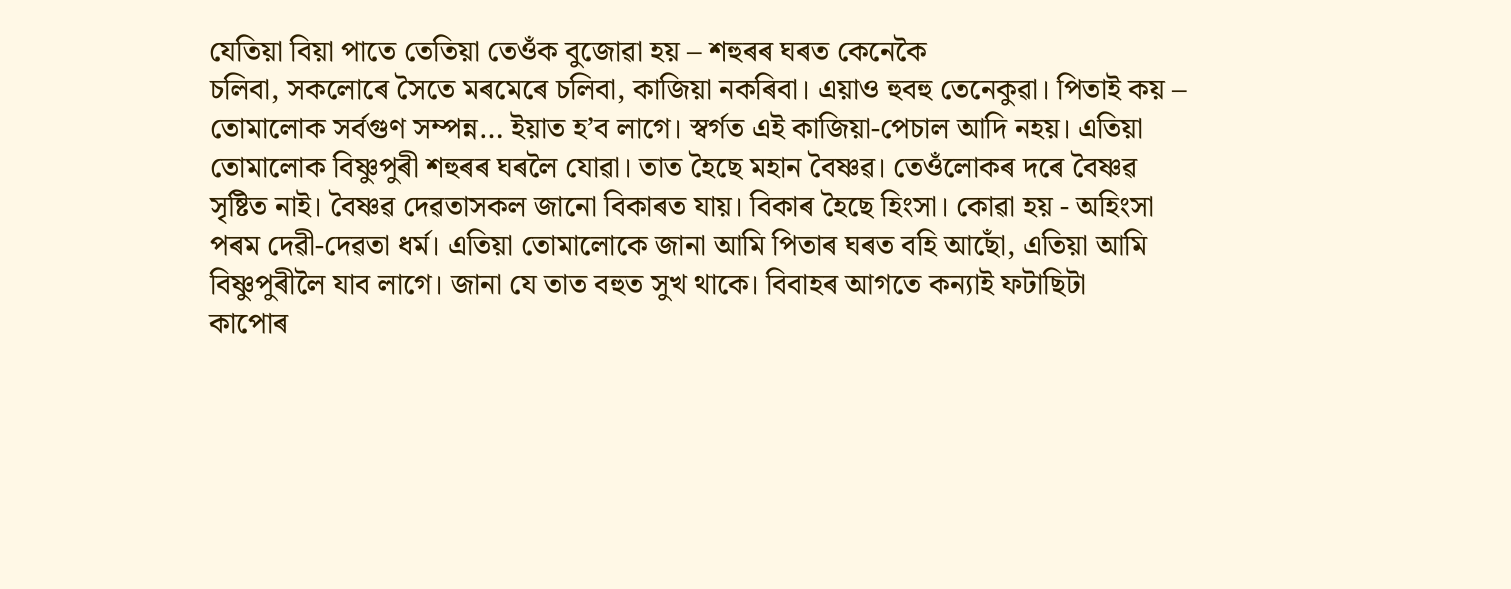যেতিয়া বিয়া পাতে তেতিয়া তেওঁক বুজোৱা হয় – শহুৰৰ ঘৰত কেনেকৈ
চলিবা, সকলোৰে সৈতে মৰমেৰে চলিবা, কাজিয়া নকৰিবা। এয়াও হুবহু তেনেকুৱা। পিতাই কয় –
তোমালোক সৰ্বগুণ সম্পন্ন… ইয়াত হ’ব লাগে। স্বৰ্গত এই কাজিয়া-পেচাল আদি নহয়। এতিয়া
তোমালোক বিষ্ণুপুৰী শহুৰৰ ঘৰলৈ যোৱা। তাত হৈছে মহান বৈষ্ণৱ। তেওঁলোকৰ দৰে বৈষ্ণৱ
সৃষ্টিত নাই। বৈষ্ণৱ দেৱতাসকল জানো বিকাৰত যায়। বিকাৰ হৈছে হিংসা। কোৱা হয় - অহিংসা
পৰম দেৱী-দেৱতা ধৰ্ম। এতিয়া তোমালোকে জানা আমি পিতাৰ ঘৰত বহি আছোঁ, এতিয়া আমি
বিষ্ণুপুৰীলৈ যাব লাগে। জানা যে তাত বহুত সুখ থাকে। বিবাহৰ আগতে কন্যাই ফটাছিটা
কাপোৰ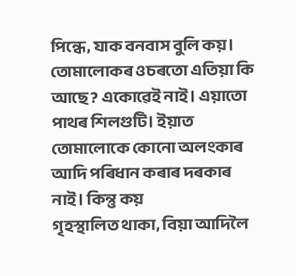পিন্ধে, যাক বনবাস বুলি কয়। তোমালোকৰ ওচৰতো এতিয়া কি আছে? একোৱেই নাই। এয়াতো
পাথৰ শিলগুটি। ইয়াত তোমালোকে কোনো অলংকাৰ আদি পৰিধান কৰাৰ দৰকাৰ নাই। কিন্তু কয়
গৃহস্থালিত থাকা, বিয়া আদিলৈ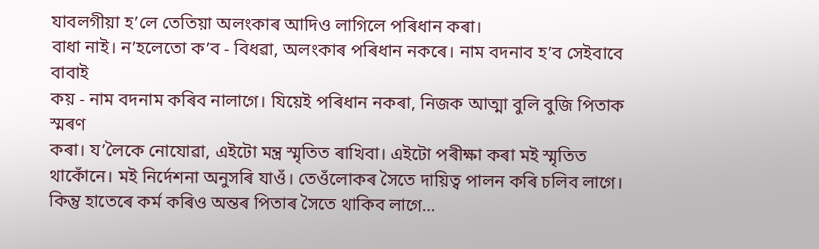যাবলগীয়া হ’লে তেতিয়া অলংকাৰ আদিও লাগিলে পৰিধান কৰা।
বাধা নাই। ন’হলেতো ক’ব - বিধৱা, অলংকাৰ পৰিধান নকৰে। নাম বদনাব হ’ব সেইবাবে বাবাই
কয় - নাম বদনাম কৰিব নালাগে। যিয়েই পৰিধান নকৰা, নিজক আত্মা বুলি বুজি পিতাক স্মৰণ
কৰা। য’লৈকে নোযোৱা, এইটো মন্ত্ৰ স্মৃতিত ৰাখিবা। এইটো পৰীক্ষা কৰা মই স্মৃতিত
থাকোঁনে। মই নিৰ্দেশনা অনুসৰি যাওঁ। তেওঁলোকৰ সৈতে দায়িত্ব পালন কৰি চলিব লাগে।
কিন্তু হাতেৰে কৰ্ম কৰিও অন্তৰ পিতাৰ সৈতে থাকিব লাগে…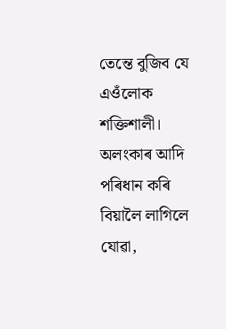তেন্তে বুজিব যে এওঁলোক
শক্তিশালী। অলংকাৰ আদি পৰিধান কৰি বিয়ালৈ লাগিলে যোৱা,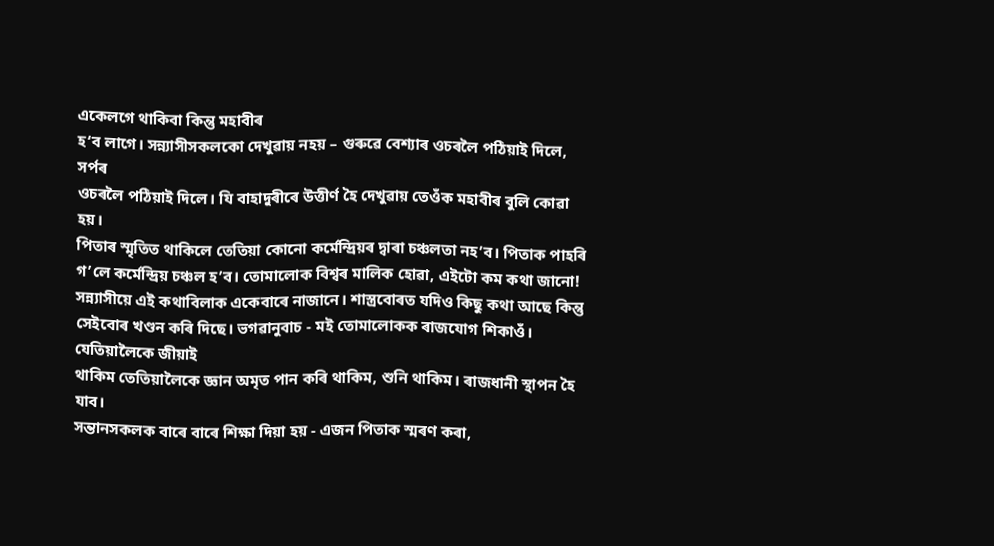একেলগে থাকিবা কিন্তু মহাবীৰ
হ‘ব লাগে। সন্ন্যাসীসকলকো দেখুৱায় নহয় – গুৰুৱে বেশ্যাৰ ওচৰলৈ পঠিয়াই দিলে, সৰ্পৰ
ওচৰলৈ পঠিয়াই দিলে। যি বাহাদুৰীৰে উত্তীৰ্ণ হৈ দেখুৱায় তেওঁক মহাবীৰ বুলি কোৱা হয়।
পিতাৰ স্মৃতিত থাকিলে তেতিয়া কোনো কৰ্মেন্দ্ৰিয়ৰ দ্বাৰা চঞ্চলতা নহ’ব। পিতাক পাহৰি
গ’লে কৰ্মেন্দ্ৰিয় চঞ্চল হ’ব। তোমালোক বিশ্বৰ মালিক হোৱা, এইটো কম কথা জানো!
সন্ন্যাসীয়ে এই কথাবিলাক একেবাৰে নাজানে। শাস্ত্ৰবোৰত যদিও কিছু কথা আছে কিন্তু
সেইবোৰ খণ্ডন কৰি দিছে। ভগৱানুবাচ - মই তোমালোকক ৰাজযোগ শিকাওঁ। যেতিয়ালৈকে জীয়াই
থাকিম তেতিয়ালৈকে জ্ঞান অমৃত পান কৰি থাকিম, শুনি থাকিম। ৰাজধানী স্থাপন হৈ যাব।
সন্তানসকলক বাৰে বাৰে শিক্ষা দিয়া হয় - এজন পিতাক স্মৰণ কৰা,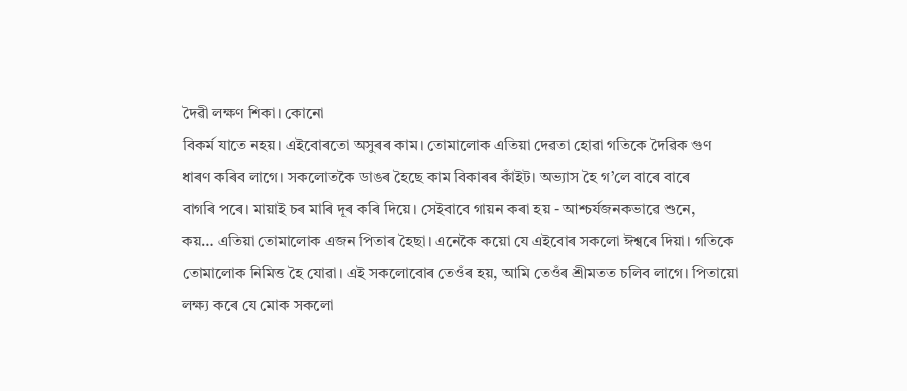দৈৱী লক্ষণ শিকা। কোনো
বিকৰ্ম যাতে নহয়। এইবোৰতো অসুৰৰ কাম। তোমালোক এতিয়া দেৱতা হোৱা গতিকে দৈৱিক গুণ
ধাৰণ কৰিব লাগে। সকলোতকৈ ডাঙৰ হৈছে কাম বিকাৰৰ কাঁইট। অভ্যাস হৈ গ’লে বাৰে বাৰে
বাগৰি পৰে। মায়াই চৰ মাৰি দূৰ কৰি দিয়ে। সেইবাবে গায়ন কৰা হয় - আশ্চৰ্যজনকভাৱে শুনে,
কয়… এতিয়া তোমালোক এজন পিতাৰ হৈছা। এনেকৈ কয়ো যে এইবোৰ সকলো ঈশ্বৰে দিয়া। গতিকে
তোমালোক নিমিত্ত হৈ যোৱা। এই সকলোবোৰ তেওঁৰ হয়, আমি তেওঁৰ শ্ৰীমতত চলিব লাগে। পিতায়ো
লক্ষ্য কৰে যে মোক সকলো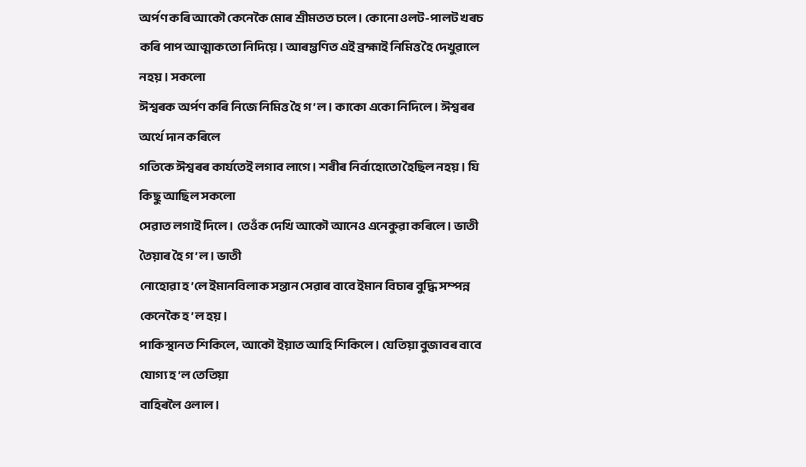অৰ্পণ কৰি আকৌ কেনেকৈ মোৰ শ্ৰীমতত চলে। কোনো ওলট-পালট খৰচ
কৰি পাপ আত্মাকতো নিদিয়ে। আৰম্ভণিত এই ব্ৰহ্মাই নিমিত্ত হৈ দেখুৱালে নহয়। সকলো
ঈশ্বৰক অৰ্পণ কৰি নিজে নিমিত্ত হৈ গ’ল। কাকো একো নিদিলে। ঈশ্বৰৰ অৰ্থে দান কৰিলে
গতিকে ঈশ্বৰৰ কাৰ্যতেই লগাব লাগে। শৰীৰ নিৰ্বাহোতো হৈছিল নহয়। যি কিছু আছিল সকলো
সেৱাত লগাই দিলে। তেওঁক দেখি আকৌ আনেও এনেকুৱা কৰিলে। ভাতী তৈয়াৰ হৈ গ’ল। ভাতী
নোহোৱা হ’লে ইমানবিলাক সন্তান সেৱাৰ বাবে ইমান বিচাৰ বুদ্ধি সম্পন্ন কেনেকৈ হ’ল হয়।
পাকিস্থানত শিকিলে, আকৌ ইয়াত আহি শিকিলে। যেতিয়া বুজাবৰ বাবে যোগ্য হ’ল তেতিয়া
বাহিৰলৈ ওলাল।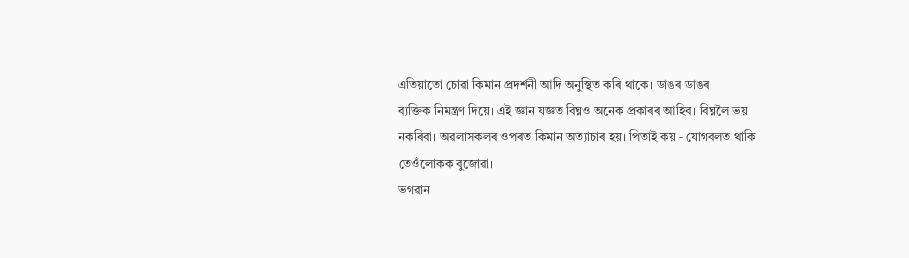এতিয়াতো চোৱা কিমান প্ৰদৰ্শনী আদি অনুস্থিত কৰি থাকে। ডাঙৰ ডাঙৰ
ব্যক্তিক নিমন্ত্ৰণ দিয়ে। এই জ্ঞান যজ্ঞত বিঘ্নও অনেক প্ৰকাৰৰ আহিব। বিঘ্নলৈ ভয়
নকৰিবা। অৱলাসকলৰ ওপৰত কিমান অত্যাচাৰ হয়। পিতাই কয় - যোগবলত থাকি তেওঁলোকক বুজোৱা।
ভগৱান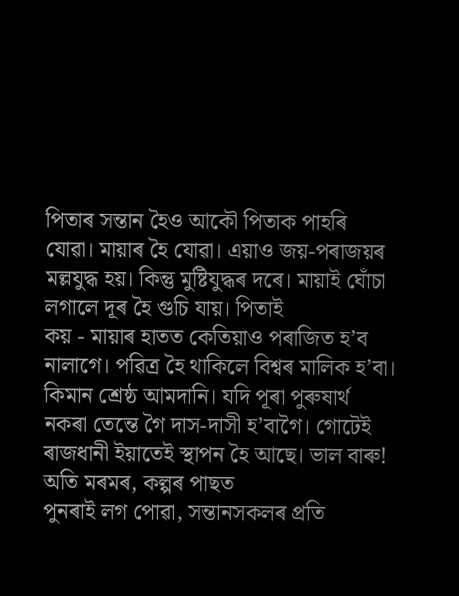পিতাৰ সন্তান হৈও আকৌ পিতাক পাহৰি যোৱা। মায়াৰ হৈ যোৱা। এয়াও জয়-পৰাজয়ৰ
মল্লযুদ্ধ হয়। কিন্তু মুষ্টিযুদ্ধৰ দৰে। মায়াই ঘোঁচা লগালে দূৰ হৈ গুচি যায়। পিতাই
কয় - মায়াৰ হাতত কেতিয়াও পৰাজিত হ’ব নালাগে। পৱিত্ৰ হৈ থাকিলে বিশ্বৰ মালিক হ’বা।
কিমান শ্ৰেষ্ঠ আমদানি। যদি পূৰা পুৰুষাৰ্থ নকৰা তেন্তে গৈ দাস-দাসী হ’বাগৈ। গোটেই
ৰাজধানী ইয়াতেই স্থাপন হৈ আছে। ভাল বাৰু!
অতি মৰমৰ, কল্পৰ পাছত
পুনৰাই লগ পোৱা, সন্তানসকলৰ প্ৰতি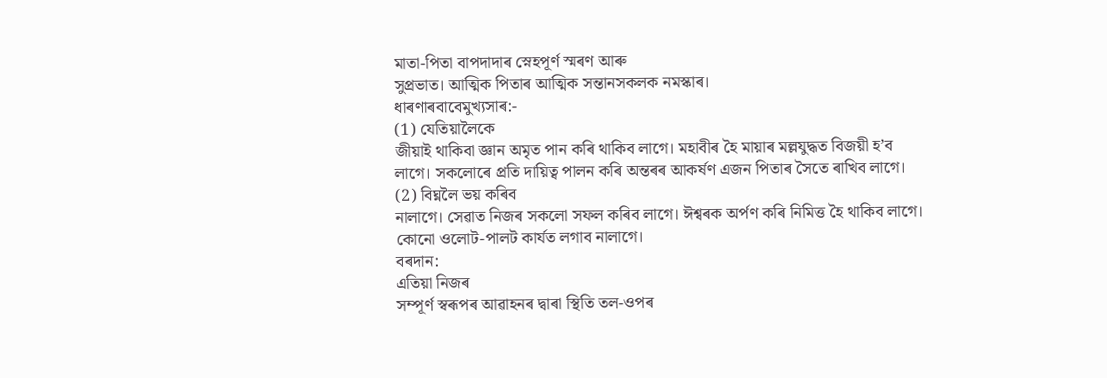মাতা-পিতা বাপদাদাৰ স্নেহপূৰ্ণ স্মৰণ আৰু
সুপ্ৰভাত। আত্মিক পিতাৰ আত্মিক সন্তানসকলক নমস্কাৰ।
ধাৰণাৰবাবেমুখ্যসাৰ:-
(1) যেতিয়ালৈকে
জীয়াই থাকিবা জ্ঞান অমৃত পান কৰি থাকিব লাগে। মহাবীৰ হৈ মায়াৰ মল্লযুদ্ধত বিজয়ী হ’ব
লাগে। সকলোৰে প্ৰতি দায়িত্ব পালন কৰি অন্তৰৰ আকৰ্ষণ এজন পিতাৰ সৈতে ৰাখিব লাগে।
(2) বিঘ্নলৈ ভয় কৰিব
নালাগে। সেৱাত নিজৰ সকলো সফল কৰিব লাগে। ঈশ্বৰক অৰ্পণ কৰি নিমিত্ত হৈ থাকিব লাগে।
কোনো ওলোট-পালট কাৰ্যত লগাব নালাগে।
বৰদান:
এতিয়া নিজৰ
সম্পূৰ্ণ স্বৰূপৰ আৱাহনৰ দ্বাৰা স্থিতি তল-ওপৰ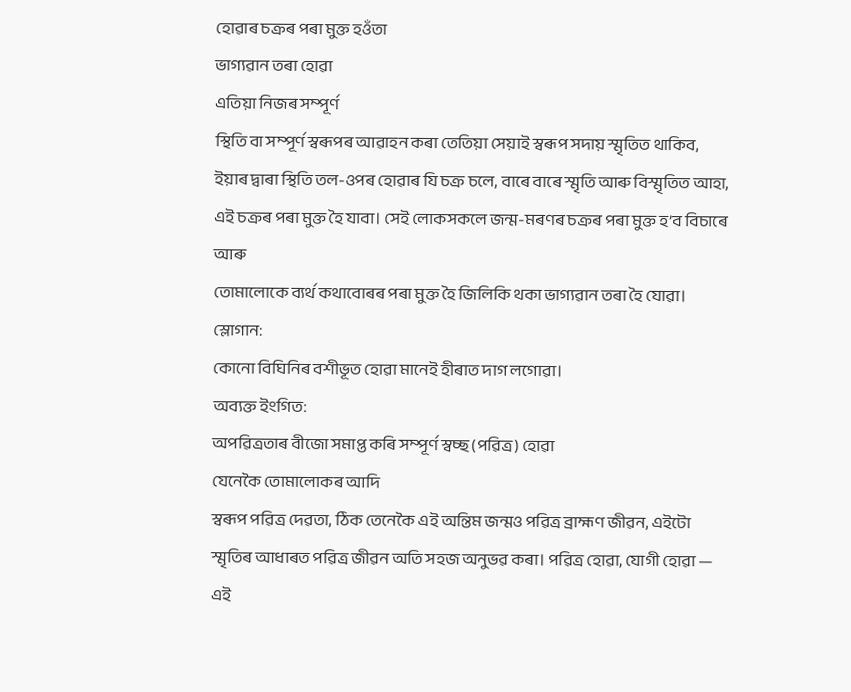হোৱাৰ চক্ৰৰ পৰা মুক্ত হওঁতা
ভাগ্যৱান তৰা হোৱা
এতিয়া নিজৰ সম্পূৰ্ণ
স্থিতি বা সম্পূৰ্ণ স্বৰূপৰ আৱাহন কৰা তেতিয়া সেয়াই স্বৰূপ সদায় স্মৃতিত থাকিব,
ইয়াৰ দ্বাৰা স্থিতি তল-ওপৰ হোৱাৰ যি চক্ৰ চলে, বাৰে বাৰে স্মৃতি আৰু বিস্মৃতিত আহা,
এই চক্ৰৰ পৰা মুক্ত হৈ যাবা। সেই লোকসকলে জন্ম-মৰণৰ চক্ৰৰ পৰা মুক্ত হ’ব বিচাৰে আৰু
তোমালোকে ব্যৰ্থ কথাবোৰৰ পৰা মুক্ত হৈ জিলিকি থকা ভাগ্যৱান তৰা হৈ যোৱা।
স্লোগান:
কোনো বিঘিনিৰ বশীভূত হোৱা মানেই হীৰাত দাগ লগোৱা।
অব্যক্ত ইংগিত:
অপৱিত্ৰতাৰ বীজো সমাপ্ত কৰি সম্পূৰ্ণ স্বচ্ছ (পৱিত্ৰ) হোৱা
যেনেকৈ তোমালোকৰ আদি
স্বৰূপ পৱিত্ৰ দেৱতা, ঠিক তেনেকৈ এই অন্তিম জন্মও পৱিত্ৰ ব্ৰাহ্মণ জীৱন, এইটো
স্মৃতিৰ আধাৰত পৱিত্ৰ জীৱন অতি সহজ অনুভৱ কৰা। পৱিত্ৰ হোৱা, যোগী হোৱা — এই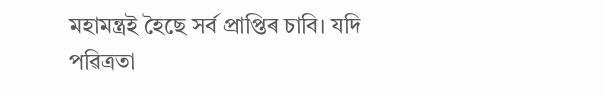মহামন্ত্ৰই হৈছে সৰ্ব প্ৰাপ্তিৰ চাবি। যদি পৱিত্ৰতা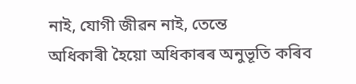নাই, যোগী জীৱন নাই, তেন্তে
অধিকাৰী হৈয়ো অধিকাৰৰ অনুভূতি কৰিব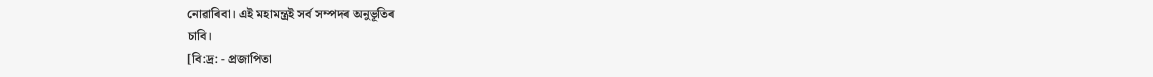নোৱাৰিবা। এই মহামন্ত্ৰই সৰ্ব সম্পদৰ অনুভূতিৰ
চাবি।
[বি:দ্ৰ: - প্ৰজাপিতা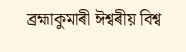ব্ৰহ্মাকুমাৰী ঈশ্বৰীয় বিশ্ব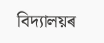বিদ্যালয়ৰ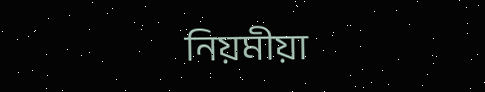নিয়মীয়া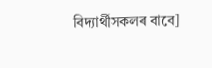বিদ্যাৰ্থীসকলৰ বাবে]